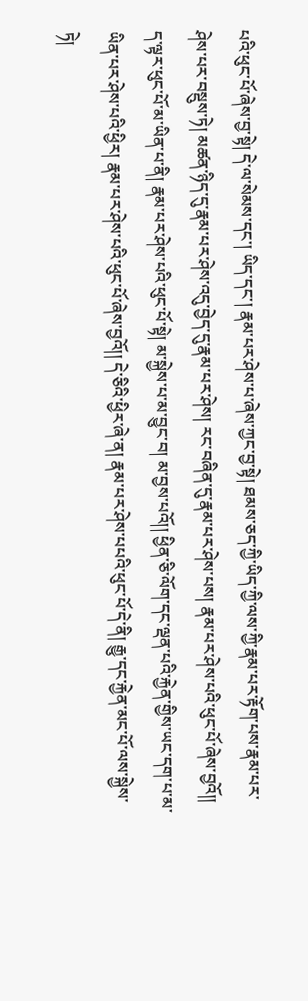པའི་ཕུང་པོ་ཞེས་བྱ་སྟེ། དེ་ལ་སེམས་དང་། ཡིད་དང་། རྣམ་པར་ཤེས་པ་ཞེས་ཀྱང་བྱ་སྟེ། ཐམས་ཅད་ཀྱི་ཡིད་ཀྱི་ལས་ཀྱི་རྣམ་པར་རྟོག་པས་རྣམ་པར་ཤེས་པར་བསྡུས་ཏེ། མཚན་ཉིད་དུ་རྣམ་པར་ཤེས་འདུ་བྱེད་དུ་རྣམ་པར་ཤེས། རང་བཞིན་དུ་རྣམ་པར་ཤེས་པས། རྣམ་པར་ཤེས་པའི་ཕུང་པོ་ཞེས་བྱའོ།། ད་ལྟར་ཕུང་པོ་མ་ཡིན་པ་ནི། རྣམ་པར་ཤེས་པའི་ཕུང་པོ་སྟེ། མ་སྐྱེས་པ་མ་བྱུང་བ། མ་བྱས་པའོ།། ཕྱིན་ཅི་ལོག་དང་ལྡན་པའི་རྐྱེན་གྱིས་ཡང་དག་པ་མ་ཡིན་པར་ཤེས་པའི་ཕྱིར། རྣམ་པར་ཤེས་པའི་ཕུང་པོ་ཞེས་བྱའོ།། དེ་ཅིའི་ཕྱིར་ཞེ་ན། རྣམ་པར་ཤེས་པཔའི་ཕུང་པོ་དེ་ནི། རྒྱུ་དང་རྐྱེན་མང་པོ་ལས་སྐྱེས་ཏེ།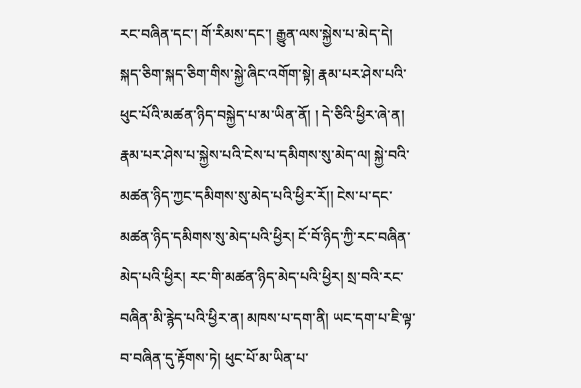རང་བཞིན་དང་། གོ་རིམས་དང་། རྒྱུན་ལས་སྐྱེས་པ་མེད་དེ། སྐད་ཅིག་སྐད་ཅིག་གིས་སྐྱེ་ཞིང་འགོག་སྟེ། རྣམ་པར་ཤེས་པའི་ཕུང་པོའི་མཚན་ཉིད་བསྐྱེད་པ་མ་ཡིན་ནོ། ། དེ་ཅིའི་ཕྱིར་ཞེ་ན། རྣམ་པར་ཤེས་པ་སྐྱེས་པའི་ངེས་པ་དམིགས་སུ་མེད་ལ། སྐྱེ་བའི་མཚན་ཉིད་ཀྱང་དམིགས་སུ་མེད་པའི་ཕྱིར་རོ།། ངེས་པ་དང་མཚན་ཉིད་དམིགས་སུ་མེད་པའི་ཕྱིར། ངོ་བོ་ཉིད་ཀྱི་རང་བཞིན་མེད་པའི་ཕྱིར། རང་གི་མཚན་ཉིད་མེད་པའི་ཕྱིར། སྲ་བའི་རང་བཞིན་མི་རྙེད་པའི་ཕྱིར་ན། མཁས་པ་དག་ནི། ཡང་དག་པ་ཇི་ལྟ་བ་བཞིན་དུ་རྟོགས་ཏེ། ཕུང་པོ་མ་ཡིན་པ་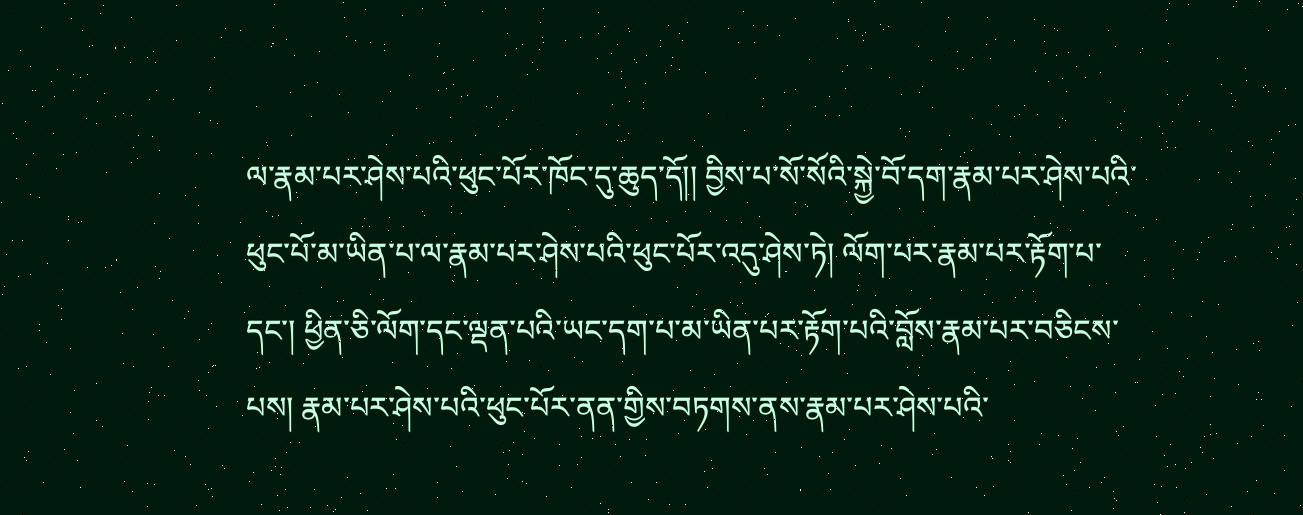ལ་རྣམ་པར་ཤེས་པའི་ཕུང་པོར་ཁོང་དུ་ཆུད་དོ།། བྱིས་པ་སོ་སོའི་སྐྱེ་བོ་དག་རྣམ་པར་ཤེས་པའི་ཕུང་པོ་མ་ཡིན་པ་ལ་རྣམ་པར་ཤེས་པའི་ཕུང་པོར་འདུ་ཤེས་ཏེ། ལོག་པར་རྣམ་པར་རྟོག་པ་དང་། ཕྱིན་ཅི་ལོག་དང་ལྡན་པའི་ཡང་དག་པ་མ་ཡིན་པར་རྟོག་པའི་བློས་རྣམ་པར་བཅིངས་པས། རྣམ་པར་ཤེས་པའི་ཕུང་པོར་ནན་གྱིས་བཏགས་ནས་རྣམ་པར་ཤེས་པའི་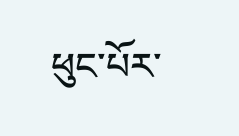ཕུང་པོར་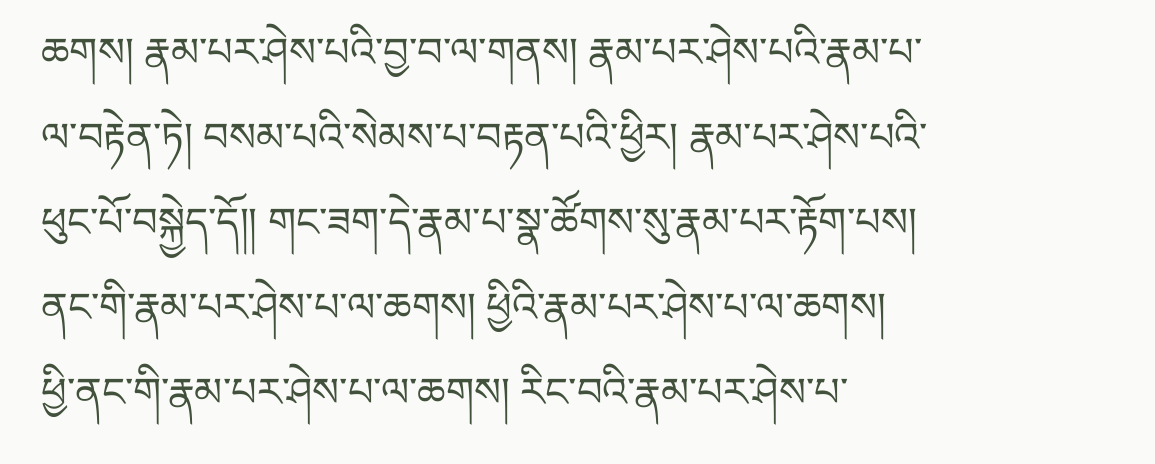ཆགས། རྣམ་པར་ཤེས་པའི་བྱ་བ་ལ་གནས། རྣམ་པར་ཤེས་པའི་རྣམ་པ་ལ་བརྟེན་ཏེ། བསམ་པའི་སེམས་པ་བརྟན་པའི་ཕྱིར། རྣམ་པར་ཤེས་པའི་ཕུང་པོ་བསྐྱེད་དོ།། གང་ཟག་དེ་རྣམ་པ་སྣ་ཚོགས་སུ་རྣམ་པར་རྟོག་པས། ནང་གི་རྣམ་པར་ཤེས་པ་ལ་ཆགས། ཕྱིའི་རྣམ་པར་ཤེས་པ་ལ་ཆགས། ཕྱི་ནང་གི་རྣམ་པར་ཤེས་པ་ལ་ཆགས། རིང་བའི་རྣམ་པར་ཤེས་པ་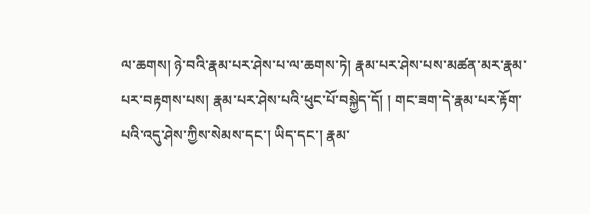ལ་ཆགས། ཉེ་བའི་རྣམ་པར་ཤེས་པ་ལ་ཆགས་ཏེ། རྣམ་པར་ཤེས་པས་མཚན་མར་རྣམ་པར་བརྟགས་པས། རྣམ་པར་ཤེས་པའི་ཕུང་པོ་བསྐྱེད་དོ། ། གང་ཟག་དེ་རྣམ་པར་རྟོག་པའི་འདུ་ཤེས་ཀྱིས་སེམས་དང་། ཡིད་དང་། རྣམ་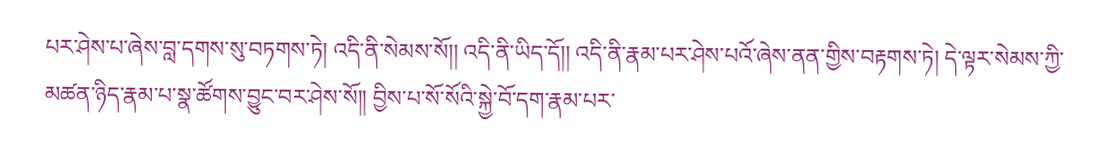པར་ཤེས་པ་ཞེས་བླ་དགས་སུ་བཏགས་ཏེ། འདི་ནི་སེམས་སོ།། འདི་ནི་ཡིད་དོ།། འདི་ནི་རྣམ་པར་ཤེས་པའོ་ཞེས་ནན་གྱིས་བརྟགས་ཏེ། དེ་ལྟར་སེམས་ཀྱི་མཚན་ཉིད་རྣམ་པ་སྣ་ཚོགས་བྱུང་བར་ཤེས་སོ།། བྱིས་པ་སོ་སོའི་སྐྱེ་བོ་དག་རྣམ་པར་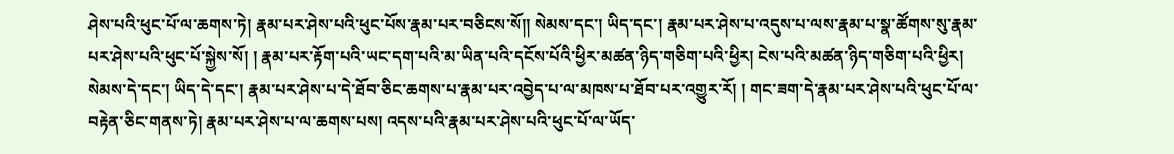ཤེས་པའི་ཕུང་པོ་ལ་ཆགས་ཏེ། རྣམ་པར་ཤེས་པའི་ཕུང་པོས་རྣམ་པར་བཅིངས་སོ།། སེམས་དང་། ཡིད་དང་། རྣམ་པར་ཤེས་པ་འདུས་པ་ལས་རྣམ་པ་སྣ་ཚོགས་སུ་རྣམ་པར་ཤེས་པའི་ཕུང་པོ་སྐྱེས་སོ། ། རྣམ་པར་རྟོག་པའི་ཡང་དག་པའི་མ་ཡིན་པའི་དངོས་པོའི་ཕྱིར་མཚན་ཉིད་གཅིག་པའི་ཕྱིར། ངེས་པའི་མཚན་ཉིད་གཅིག་པའི་ཕྱིར། སེམས་དེ་དང་། ཡིད་དེ་དང་། རྣམ་པར་ཤེས་པ་དེ་ཐོབ་ཅིང་ཆགས་པ་རྣམ་པར་འབྱེད་པ་ལ་མཁས་པ་ཐོབ་པར་འགྱུར་རོ། ། གང་ཟག་དེ་རྣམ་པར་ཤེས་པའི་ཕུང་པོ་ལ་བརྟེན་ཅིང་གནས་ཏེ། རྣམ་པར་ཤེས་པ་ལ་ཆགས་པས། འདས་པའི་རྣམ་པར་ཤེས་པའི་ཕུང་པོ་ལ་ཡོད་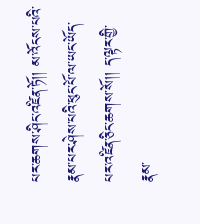པར་ཆགས་ཤིང་འཛིན་ཏོ།། མ་འོངས་པའི་རྣམ་པར་ཤེས་པའི་ཕུང་པོ་ལ་ཡང་ཡོད་པར་འཛིན་ཅིང་ཆགས་སོ།། ད་ལྟར་གྱི་རྣམ་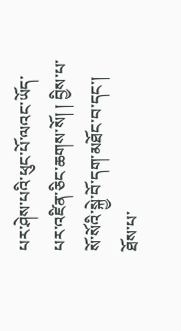པར་ཤེས་པའི་ཕུང་པོ་ལའང་ཡོད་པར་འཛིན་ཅིང་ཆགས་སོ། ། བྱིས་པ་སོ་སོའི་སྐྱེ་བོ་དག་མཐོང་བ་དང་། ཐོས་པ་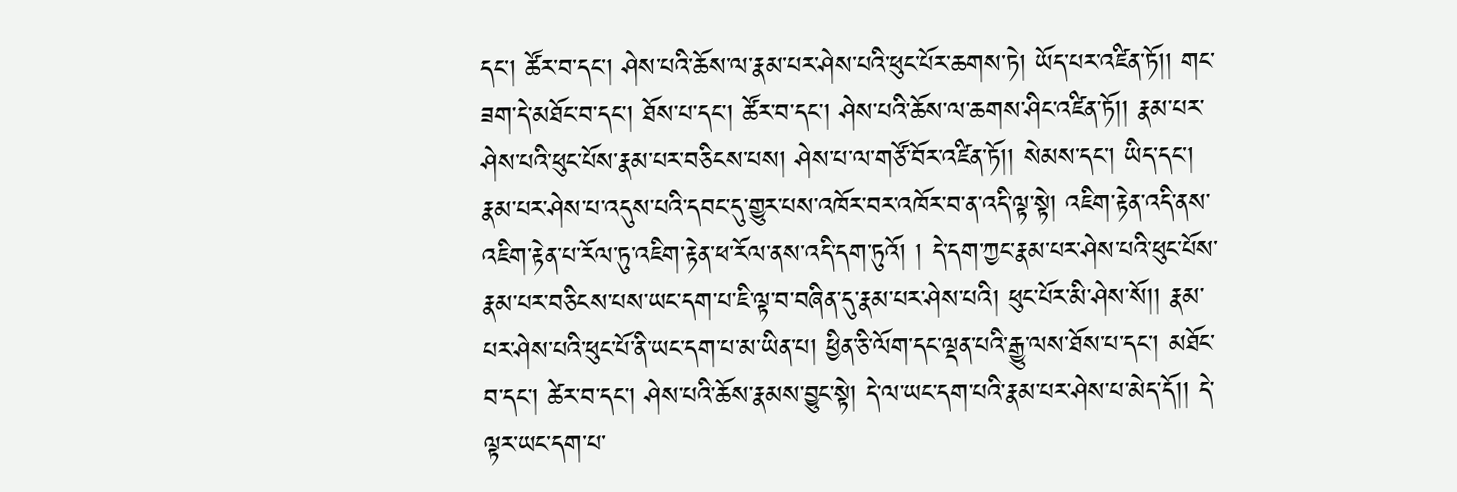དང་། ཚོར་བ་དང་། ཤེས་པའི་ཆོས་ལ་རྣམ་པར་ཤེས་པའི་ཕུང་པོར་ཆགས་ཏེ། ཡོད་པར་འཛིན་ཏོ།། གང་ཟག་དེ་མཐོང་བ་དང་། ཐོས་པ་དང་། ཚོར་བ་དང་། ཤེས་པའི་ཆོས་ལ་ཆགས་ཤིང་འཛིན་ཏོ།། རྣམ་པར་ཤེས་པའི་ཕུང་པོས་རྣམ་པར་བཅིངས་པས། ཤེས་པ་ལ་གཙོ་བོར་འཛིན་ཏོ།། སེམས་དང་། ཡིད་དང་། རྣམ་པར་ཤེས་པ་འདུས་པའི་དབང་དུ་གྱུར་པས་འཁོར་བར་འཁོར་བ་ན་འདི་ལྟ་སྟེ། འཇིག་རྟེན་འདི་ནས་འཇིག་རྟེན་པ་རོལ་ཏུ་འཇིག་རྟེན་ཕ་རོལ་ནས་འདི་དག་ཏུའོ། ། དེ་དག་ཀྱང་རྣམ་པར་ཤེས་པའི་ཕུང་པོས་རྣམ་པར་བཅིངས་པས་ཡང་དག་པ་ཇི་ལྟ་བ་བཞིན་དུ་རྣམ་པར་ཤེས་པའི། ཕུང་པོར་མི་ཤེས་སོ།། རྣམ་པར་ཤེས་པའི་ཕུང་པོ་ནི་ཡང་དག་པ་མ་ཡིན་པ། ཕྱིན་ཅི་ལོག་དང་ལྡན་པའི་རྒྱུ་ལས་ཐོས་པ་དང་། མཐོང་བ་དང་། ཚེར་བ་དང་། ཤེས་པའི་ཆོས་རྣམས་བྱུང་སྟེ། དེ་ལ་ཡང་དག་པའི་རྣམ་པར་ཤེས་པ་མེད་དོ།། དེ་ལྟར་ཡང་དག་པ་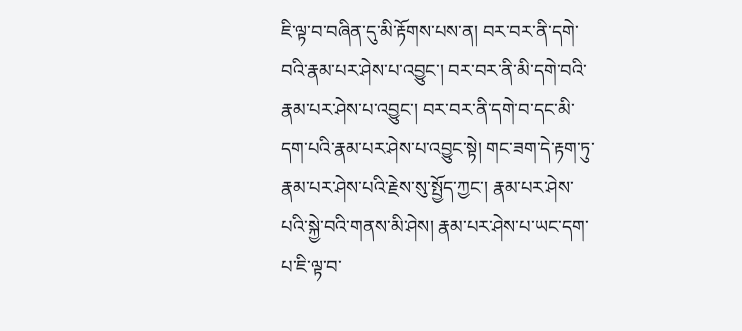ཇི་ལྟ་བ་བཞིན་དུ་མི་རྟོགས་པས་ན། བར་བར་ནི་དགེ་བའི་རྣམ་པར་ཤེས་པ་འབྱུང་། བར་བར་ནི་མི་དགེ་བའི་རྣམ་པར་ཤེས་པ་འབྱུང་། བར་བར་ནི་དགེ་བ་དང་མི་དག་པའི་རྣམ་པར་ཤེས་པ་འབྱུང་སྟེ། གང་ཟག་དེ་རྟག་ཏུ་རྣམ་པར་ཤེས་པའི་རྗེས་སུ་སྤྱོད་ཀྱང་། རྣམ་པར་ཤེས་པའི་སྐྱེ་བའི་གནས་མི་ཤེས། རྣམ་པར་ཤེས་པ་ཡང་དག་པ་ཇི་ལྟ་བ་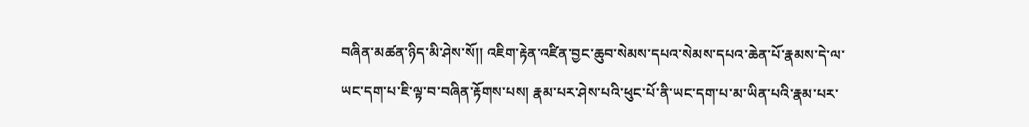བཞིན་མཚན་ཉིད་མི་ཤེས་སོ།། འཇིག་རྟེན་འཛིན་བྱང་ཆུབ་སེམས་དཔའ་སེམས་དཔའ་ཆེན་པོ་རྣམས་དེ་ལ་ཡང་དག་པ་ཇི་ལྟ་བ་བཞིན་རྟོགས་པས། རྣམ་པར་ཤེས་པའི་ཕུང་པོ་ནི་ཡང་དག་པ་མ་ཡིན་པའི་རྣམ་པར་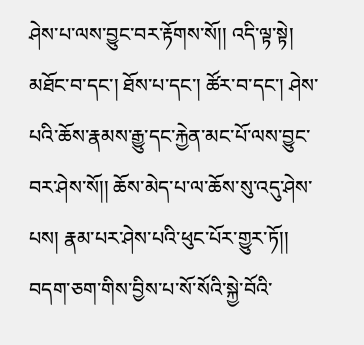ཤེས་པ་ལས་བྱུང་བར་རྟོགས་སོ།། འདི་ལྟ་སྟེ། མཐོང་བ་དང་། ཐོས་པ་དང་། ཚོར་བ་དང་། ཤེས་པའི་ཆོས་རྣམས་རྒྱུ་དང་རྐྱེན་མང་པོ་ལས་བྱུང་བར་ཤེས་སོ།། ཆོས་མེད་པ་ལ་ཆོས་སུ་འདུ་ཤེས་པས། རྣམ་པར་ཤེས་པའི་ཕུང་པོར་གྱུར་ཏོ།། བདག་ཅག་གིས་བྱིས་པ་སོ་སོའི་སྐྱེ་བོའི་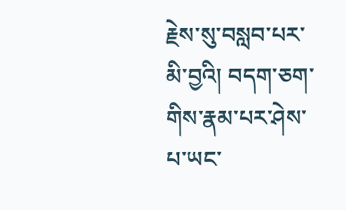རྗེས་སུ་བསླབ་པར་མི་བྱའི། བདག་ཅག་གིས་རྣམ་པར་ཤེས་པ་ཡང་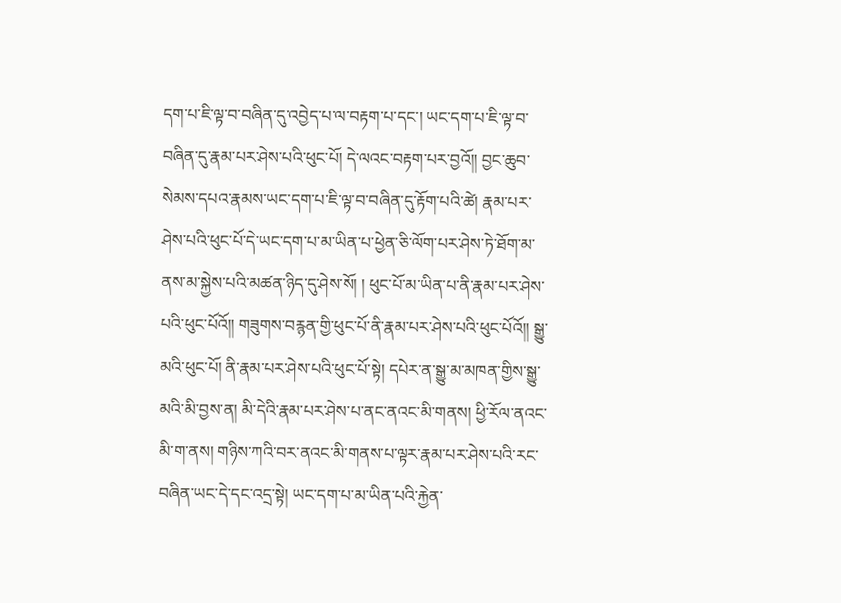དག་པ་ཇི་ལྟ་བ་བཞིན་དུ་འབྱེད་པ་ལ་བརྟག་པ་དང་། ཡང་དག་པ་ཇི་ལྟ་བ་བཞིན་དུ་རྣམ་པར་ཤེས་པའི་ཕུང་པོ། དེ་ལའང་བརྟག་པར་བྱའོ།། བྱང་ཆུབ་སེམས་དཔའ་རྣམས་ཡང་དག་པ་ཇི་ལྟ་བ་བཞིན་དུ་རྟོག་པའི་ཚེ། རྣམ་པར་ཤེས་པའི་ཕུང་པོ་དེ་ཡང་དག་པ་མ་ཡིན་པ་ཕྱེན་ཅི་ལོག་པར་ཤེས་ཏེ་ཐོག་མ་ནས་མ་སྐྱེས་པའི་མཚན་ཉིད་དུ་ཤེས་སོ། ། ཕུང་པོ་མ་ཡིན་པ་ནི་རྣམ་པར་ཤེས་པའི་ཕུང་པོའོ།། གཟུགས་བརྙན་གྱི་ཕུང་པོ་ནི་རྣམ་པར་ཤེས་པའི་ཕུང་པོའོ།། སྒྱུ་མའི་ཕུང་པོ། ནི་རྣམ་པར་ཤེས་པའི་ཕུང་པོ་སྟེ། དཔེར་ན་སྒྱུ་མ་མཁན་གྱིས་སྒྱུ་མའི་མི་བྱས་ན། མི་དེའི་རྣམ་པར་ཤེས་པ་ནང་ནའང་མི་གནས། ཕྱི་རོལ་ནའང་མི་ག་ནས། གཉིས་ཀའི་བར་ནའང་མི་གནས་པ་ལྟར་རྣམ་པར་ཤེས་པའི་རང་བཞིན་ཡང་དེ་དང་འདྲ་སྟེ། ཡང་དག་པ་མ་ཡིན་པའི་རྐྱེན་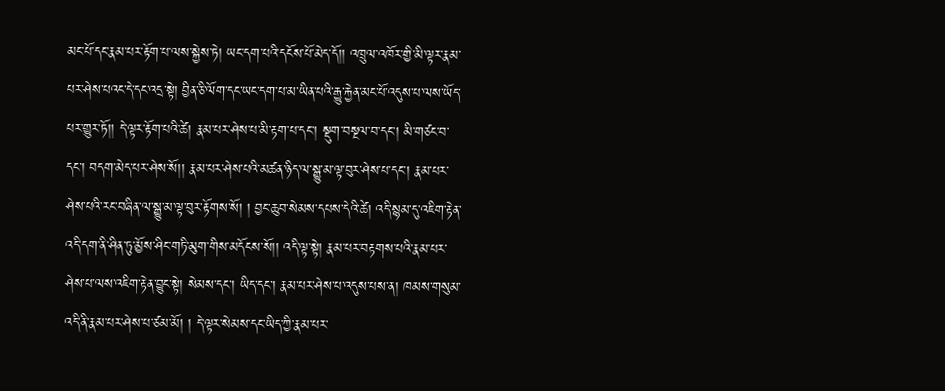མང་པོ་དང་རྣམ་པར་རྟོག་པ་ལས་སྐྱེས་ཏེ། ཡང་དག་པའི་དངོས་པོ་མེད་དོ།། འཁྲུལ་འཁོར་གྱི་མི་ལྟར་རྣམ་པར་ཤེས་པའང་དེ་དང་འདྲ་སྟེ། བྱིན་ཅི་ལོག་དང་ཡང་དག་པ་མ་ཡིན་པའི་རྒྱུ་རྐྱེན་མང་པོ་འདུས་པ་ལས་ཡོད་པར་གྱུར་ཏོ།། དེ་ལྟར་རྟོག་པའི་ཚེ། རྣམ་པར་ཤེས་པ་མི་རྟག་པ་དང་། སྡུག་བསྔལ་བ་དང་། མི་གཙང་བ་དང་། བདག་མེད་པར་ཤེས་སོ།། རྣམ་པར་ཤེས་པའི་མཚན་ཉིད་ལ་སྒྱུ་མ་ལྟ་བུར་ཤེས་པ་དང་། རྣམ་པར་ཤེས་པའི་རང་བཞིན་ལ་སྒྱུ་མ་ལྟ་བུར་རྟོགས་སོ། ། བྱང་ཆུབ་སེམས་དཔས་དེའི་ཚེ། འདི་སྙམ་དུ་འཇིག་རྟེན་འདི་དག་ནི་ཤིན་ཏུ་མྱོས་ཤིང་གཏི་མུག་གིས་མདོངས་སོ།། འདི་ལྟ་སྟེ། རྣམ་པར་བརྟགས་པའི་རྣམ་པར་ཤེས་པ་ལས་འཇིག་རྟེན་བྱུང་སྟེ། སེམས་དང་། ཡིད་དང་། རྣམ་པར་ཤེས་པ་འདུས་པས་ན། ཁམས་གསུམ་འདི་ནི་རྣམ་པར་ཤེས་པ་ཙམ་མོ། ། དེ་ལྟར་སེམས་དང་ཡིད་ཀྱི་རྣམ་པར་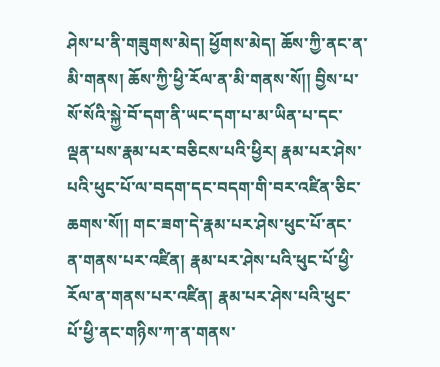ཤེས་པ་ནི་གཟུགས་མེད། ཕྱོགས་མེད། ཆོས་ཀྱི་ནང་ན་མི་གནས། ཆོས་ཀྱི་ཕྱི་རོལ་ན་མི་གནས་སོ།། བྱིས་པ་སོ་སོའི་སྐྱེ་བོ་དག་ནི་ཡང་དག་པ་མ་ཡིན་པ་དང་ལྡན་པས་རྣམ་པར་བཅིངས་པའི་ཕྱིར། རྣམ་པར་ཤེས་པའི་ཕུང་པོ་ལ་བདག་དང་བདག་གི་བར་འཛིན་ཅིང་ཆགས་སོ།། གང་ཟག་དེ་རྣམ་པར་ཤེས་ཕུང་པོ་ནང་ན་གནས་པར་འཛིན། རྣམ་པར་ཤེས་པའི་ཕུང་པོ་ཕྱི་རོལ་ན་གནས་པར་འཛིན། རྣམ་པར་ཤེས་པའི་ཕུང་པོ་ཕྱི་ནང་གཉིས་ཀ་ན་གནས་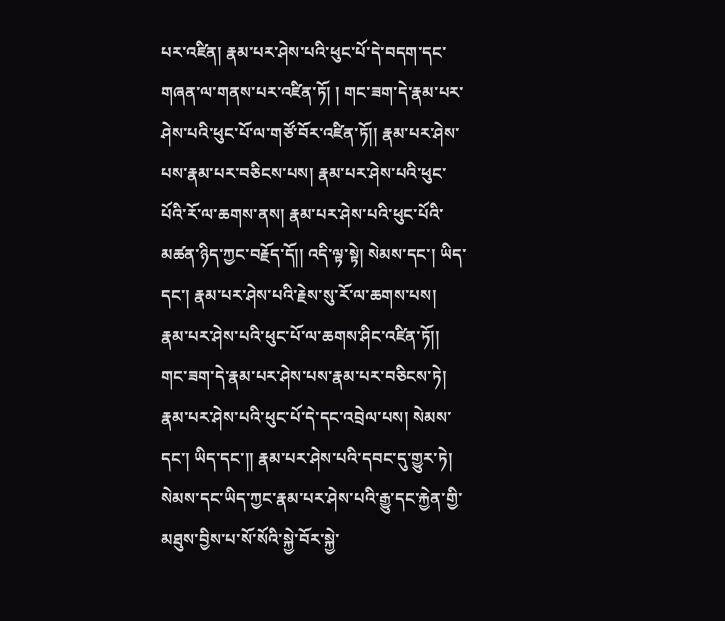པར་འཛིན། རྣམ་པར་ཤེས་པའི་ཕུང་པོ་དེ་བདག་དང་གཞན་ལ་གནས་པར་འཛིན་ཏོ། ། གང་ཟག་དེ་རྣམ་པར་ཤེས་པའི་ཕུང་པོ་ལ་གཙོ་བོར་འཛིན་ཏོ།། རྣམ་པར་ཤེས་པས་རྣམ་པར་བཅིངས་པས། རྣམ་པར་ཤེས་པའི་ཕུང་པོའི་རོ་ལ་ཆགས་ནས། རྣམ་པར་ཤེས་པའི་ཕུང་པོའི་མཚན་ཉིད་ཀྱང་བརྗོད་དོ།། འདི་ལྟ་སྟེ། སེམས་དང་། ཡིད་དང་། རྣམ་པར་ཤེས་པའི་རྗེས་སུ་རོ་ལ་ཆགས་པས། རྣམ་པར་ཤེས་པའི་ཕུང་པོ་ལ་ཆགས་ཤིང་འཛིན་ཏོ།། གང་ཟག་དེ་རྣམ་པར་ཤེས་པས་རྣམ་པར་བཅིངས་ཏེ། རྣམ་པར་ཤེས་པའི་ཕུང་པོ་དེ་དང་འབྲེལ་པས། སེམས་དང་། ཡིད་དང་།། རྣམ་པར་ཤེས་པའི་དབང་དུ་གྱུར་ཏེ། སེམས་དང་ཡིད་ཀྱང་རྣམ་པར་ཤེས་པའི་རྒྱུ་དང་རྐྱེན་གྱི་མཐུས་བྱིས་པ་སོ་སོའི་སྐྱེ་བོར་སྐྱེ་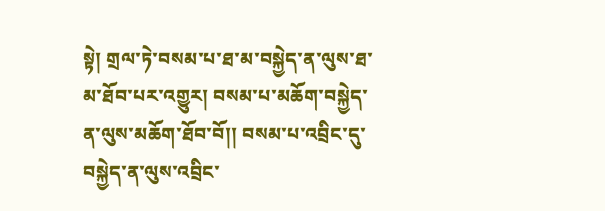སྟེ། གྲལ་ཏེ་བསམ་པ་ཐ་མ་བསྐྱེད་ན་ལུས་ཐ་མ་ཐོབ་པར་འགྱུར། བསམ་པ་མཆོག་བསྐྱེད་ན་ལུས་མཆོག་ཐོབ་བོ།། བསམ་པ་འབྲིང་དུ་བསྐྱེད་ན་ལུས་འབྲིང་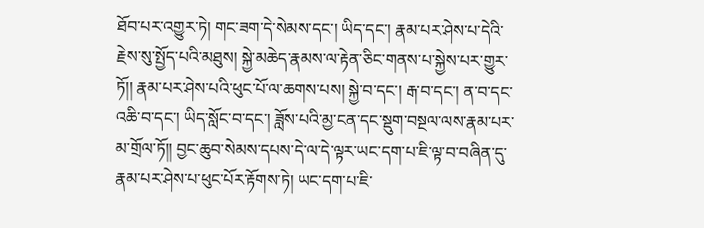ཐོབ་པར་འགྱུར་ཏེ། གང་ཟག་དེ་སེམས་དང་། ཡིད་དང་། རྣམ་པར་ཤེས་པ་དེའི་རྗེས་སུ་སྤྱོད་པའི་མཐུས། སྐྱེ་མཆེད་རྣམས་ལ་རྟེན་ཅིང་གནས་པ་སྐྱེས་པར་གྱུར་ཏོ།། རྣམ་པར་ཤེས་པའི་ཕུང་པོ་ལ་ཆགས་པས། སྐྱེ་བ་དང་། རྒ་བ་དང་། ན་བ་དང་འཆི་བ་དང་། ཡིད་སློང་བ་དང་། ཟློས་པའི་མྱ་ངན་དང་སྡུག་བསྔལ་ལས་རྣམ་པར་མ་གྲོལ་ཏོ།། བྱང་ཆུབ་སེམས་དཔས་དེ་ལ་དེ་ལྟར་ཡང་དག་པ་ཇི་ལྟ་བ་བཞིན་དུ་རྣམ་པར་ཤེས་པ་ཕུང་པོར་རྟོགས་ཏེ། ཡང་དག་པ་ཇི་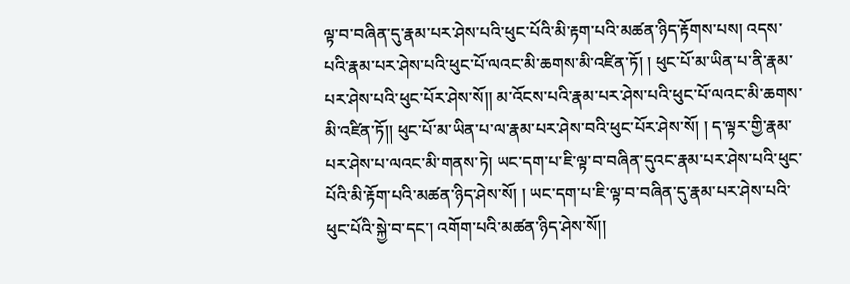ལྟ་བ་བཞིན་དུ་རྣམ་པར་ཤེས་པའི་ཕུང་པོའི་མི་རྟག་པའི་མཚན་ཉིད་རྟོགས་པས། འདས་པའི་རྣམ་པར་ཤེས་པའི་ཕུང་པོ་ལའང་མི་ཆགས་མི་འཛིན་ཏོ། ། ཕུང་པོ་མ་ཡིན་པ་ནི་རྣམ་པར་ཤེས་པའི་ཕུང་པོར་ཤེས་སོ།། མ་འོངས་པའི་རྣམ་པར་ཤེས་པའི་ཕུང་པོ་ལའང་མི་ཆགས་མི་འཛིན་ཏོ།། ཕུང་པོ་མ་ཡིན་པ་ལ་རྣམ་པར་ཤེས་བའི་ཕུང་པོར་ཤེས་སོ། ། ད་ལྟར་གྱི་རྣམ་པར་ཤེས་པ་ལའང་མི་གནས་ཏེ། ཡང་དག་པ་ཇི་ལྟ་བ་བཞིན་དུའང་རྣམ་པར་ཤེས་པའི་ཕུང་པོའི་མི་རྟོག་པའི་མཚན་ཉིད་ཤེས་སོ། ། ཡང་དག་པ་ཇི་ལྟ་བ་བཞིན་དུ་རྣམ་པར་ཤེས་པའི་ཕུང་པོའི་སྐྱེ་བ་དང་། འགོག་པའི་མཚན་ཉིད་ཤེས་སོ།།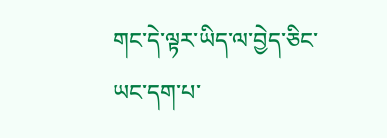གང་དེ་ལྟར་ཡིད་ལ་བྱེད་ཅིང་ཡང་དག་པ་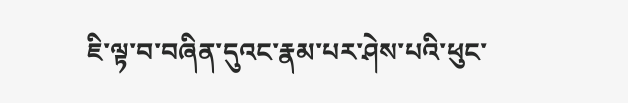ཇི་ལྟ་བ་བཞིན་དུའང་རྣམ་པར་ཤེས་པའི་ཕུང་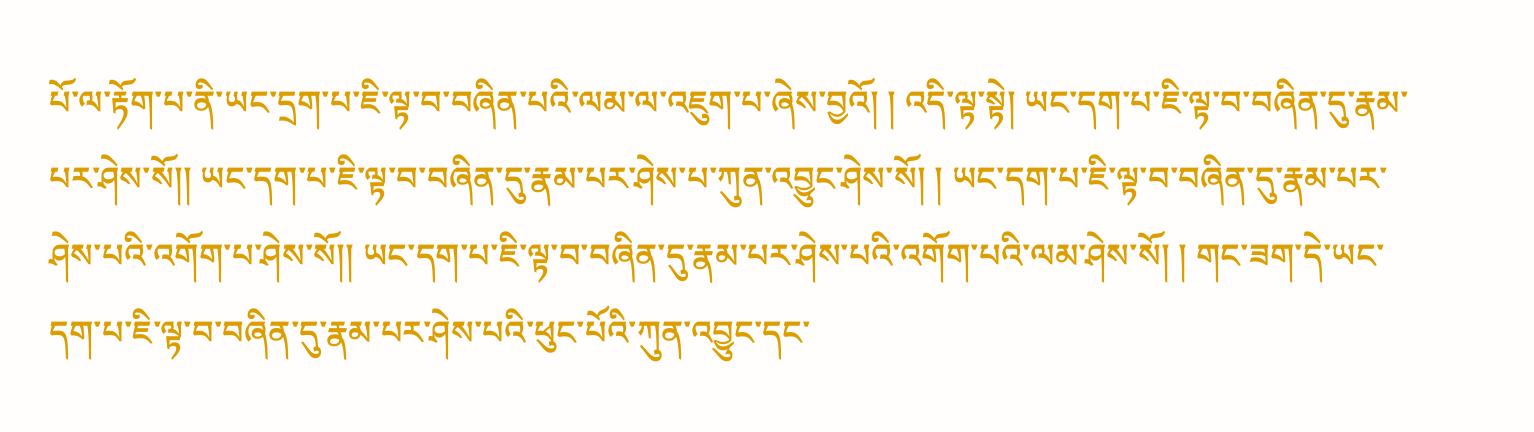པོ་ལ་རྟོག་པ་ནི་ཡང་དྲག་པ་ཇི་ལྟ་བ་བཞིན་པའི་ལམ་ལ་འཇུག་པ་ཞེས་བྱའོ། ། འདི་ལྟ་སྟེ། ཡང་དག་པ་ཇི་ལྟ་བ་བཞིན་དུ་རྣམ་པར་ཤེས་སོ།། ཡང་དག་པ་ཇི་ལྟ་བ་བཞིན་དུ་རྣམ་པར་ཤེས་པ་ཀུན་འབྱུང་ཤེས་སོ། ། ཡང་དག་པ་ཇི་ལྟ་བ་བཞིན་དུ་རྣམ་པར་ཤེས་པའི་འགོག་པ་ཤེས་སོ།། ཡང་དག་པ་ཇི་ལྟ་བ་བཞིན་དུ་རྣམ་པར་ཤེས་པའི་འགོག་པའི་ལམ་ཤེས་སོ། ། གང་ཟག་དེ་ཡང་དག་པ་ཇི་ལྟ་བ་བཞིན་དུ་རྣམ་པར་ཤེས་པའི་ཕུང་པོའི་ཀུན་འབྱུང་དང་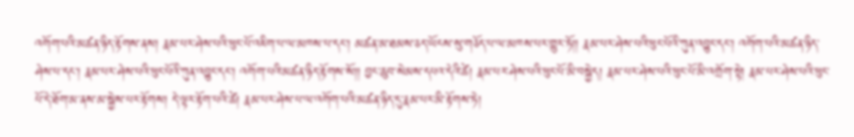འགོག་པའི་མཚན་ཉིད་རྟོགས་ནས། རྣམ་པར་ཤེས་པའི་ཕུང་པོ་འཇིག་པ་ལ་མཁས་པ་དང་། མཚན་མ་ཐམས་ཅད་ཡོངས་སུ་གཅོད་པ་ལ་མཁས་པར་གྱུར་ཏོ།། རྣམ་པར་ཤེས་པའི་ཕུང་པོའི་ཀུན་འབྱུང་དང་། འགོག་པའི་མཚན་ཉིད་ཤེས་པ་དང་། རྣམ་པར་ཤེས་པའི་ཕུང་པོའི་ཀུན་འབྱུང་དང་། འགོག་པའི་མཚན་ཉིད་རྟོགས་སོ།། བྱང་ཆུབ་སེམས་དཔའ་དེའི་ཚེ། རྣམ་པར་ཤེས་པའི་ཕུང་པོ་མི་བསྐྱེད། རྣམ་པར་ཤེས་པའི་ཕུང་པོ་མི་འགྲོག་སྟེ། རྣམ་པར་ཤེས་པའི་ཕུང་པོ་དེ་ཐོག་མ་ནས་མ་སྐྱེས་པར་རྟོགས། དེ་ལྟར་རྟོག་པའི་ཚེ། རྣམ་པར་ཤེས་པ་ལ་འགོག་པའི་མཚན་ཉིད་དུ་རྣམ་པར་མི་རྟོགས་ཏེ།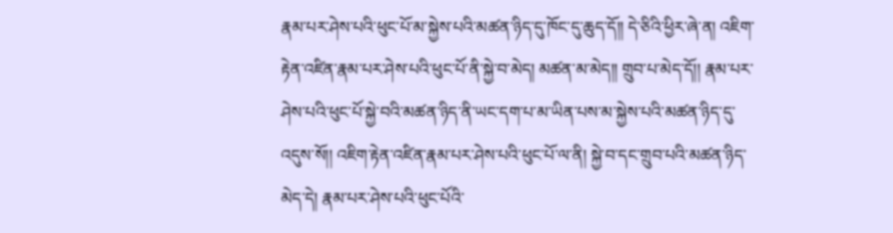རྣམ་པར་ཤེས་པའི་ཕུང་པོ་མ་སྐྱེས་པའི་མཚན་ཉིད་དུ་ཁོང་དུ་ཆུད་དོ།། དེ་ཅིའི་ཕྱིར་ཞེ་ན། འཇིག་རྟེན་འཛིན་རྣམ་པར་ཤེས་པའི་ཕུང་པོ་ནི་སྐྱེ་བ་མེད། མཚན་མ་མེད།། གྲུབ་པ་མེད་དོ།། རྣམ་པར་ཤེས་པའི་ཕུང་པོ་སྐྱེ་བའི་མཚན་ཉིད་ནི་ཡང་དག་པ་མ་ཡིན་པས་མ་སྐྱེས་པའི་མཚན་ཉིད་དུ་འདུས་སོ།། འཇིག་རྟེན་འཛིན་རྣམ་པར་ཤེས་པའི་ཕུང་པོ་ལ་ནི། སྐྱེ་བ་དང་གྲུབ་པའི་མཚན་ཉིད་མེད་དེ། རྣམ་པར་ཤེས་པའི་ཕུང་པོའི་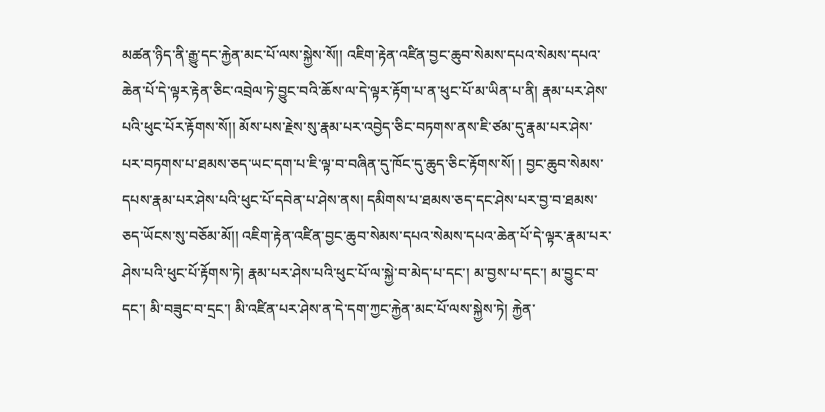མཚན་ཉིད་ནི་རྒྱུ་དང་རྐྱེན་མང་པོ་ལས་སྐྱེས་སོ།། འཇིག་རྟེན་འཛིན་བྱང་ཆུབ་སེམས་དཔའ་སེམས་དཔའ་ཆེན་པོ་དེ་ལྟར་རྟེན་ཅིང་འབྲེལ་ཏེ་བྱུང་བའི་ཆོས་ལ་དེ་ལྟར་རྟོག་པ་ན་ཕུང་པོ་མ་ཡིན་པ་ནི། རྣམ་པར་ཤེས་པའི་ཕུང་པོར་རྟོགས་སོ།། མོས་པས་རྗེས་སུ་རྣམ་པར་འབྱེད་ཅིང་བཏགས་ནས་ཇི་ཙམ་དུ་རྣམ་པར་ཤེས་པར་བཏགས་པ་ཐམས་ཅད་ཡང་དག་པ་ཇི་ལྟ་བ་བཞིན་དུ་ཁོང་དུ་ཆུད་ཅིང་རྟོགས་སོ། ། བྱང་ཆུབ་སེམས་དཔས་རྣམ་པར་ཤེས་པའི་ཕུང་པོ་དབེན་པ་ཤེས་ནས། དམིགས་པ་ཐམས་ཅད་དང་ཤེས་པར་བྱ་བ་ཐམས་ཅད་ཡོངས་སུ་བཅོམ་མོ།། འཇིག་རྟེན་འཛིན་བྱང་ཆུབ་སེམས་དཔའ་སེམས་དཔའ་ཆེན་པོ་དེ་ལྟར་རྣམ་པར་ཤེས་པའི་ཕུང་པོ་རྟོགས་ཏེ། རྣམ་པར་ཤེས་པའི་ཕུང་པོ་ལ་སྐྱེ་བ་མེད་པ་དང་། མ་བྱས་པ་དང་། མ་བྱུང་བ་དང་། མི་བཟུང་བ་དྲང་། མི་འཛིན་པར་ཤེས་ན་དེ་དག་ཀྱང་རྐྱེན་མང་པོ་ལས་སྐྱེས་ཏེ། རྐྱེན་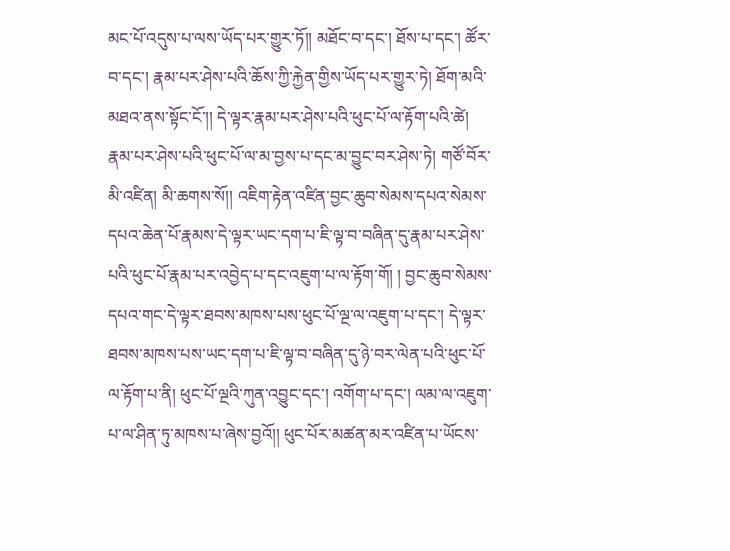མང་པོ་འདུས་པ་ལས་ཡོད་པར་གྱུར་ཏོ།། མཐོང་བ་དང་། ཐོས་པ་དང་། ཚོར་བ་དང་། རྣམ་པར་ཤེས་པའི་ཆོས་ཀྱི་རྐྱེན་གྱིས་ཡོད་པར་གྱུར་ཏེ། ཐོག་མའི་མཐའ་ནས་སྟོང་ངོ་།། དེ་ལྟར་རྣམ་པར་ཤེས་པའི་ཕུང་པོ་ལ་རྟོག་པའི་ཚེ། རྣམ་པར་ཤེས་པའི་ཕུང་པོ་ལ་མ་བྱས་པ་དང་མ་བྱུང་བར་ཤེས་ཏེ། གཙོ་བོར་མི་འཛིན། མི་ཆགས་སོ།། འཇིག་རྟེན་འཛིན་བྱང་ཆུབ་སེམས་དཔའ་སེམས་དཔའ་ཆེན་པོ་རྣམས་དེ་ལྟར་ཡང་དག་པ་ཇི་ལྟ་བ་བཞིན་དུ་རྣམ་པར་ཤེས་པའི་ཕུང་པོ་རྣམ་པར་འབྱེད་པ་དང་འཇུག་པ་ལ་རྟོག་གོ། ། བྱང་ཆུབ་སེམས་དཔའ་གང་དེ་ལྟར་ཐབས་མཁས་པས་ཕུང་པོ་ལྔ་ལ་འཇུག་པ་དང་། དེ་ལྟར་ཐབས་མཁས་པས་ཡང་དག་པ་ཇི་ལྟ་བ་བཞིན་དུ་ཉེ་བར་ལེན་པའི་ཕུང་པོ་ལ་རྟོག་པ་ནི། ཕུང་པོ་ལྔའི་ཀུན་འབྱུང་དང་། འགོག་པ་དང་། ལམ་ལ་འཇུག་པ་ལ་ཤིན་ཏུ་མཁས་པ་ཞེས་བྱའོ།། ཕུང་པོར་མཚན་མར་འཛིན་པ་ཡོངས་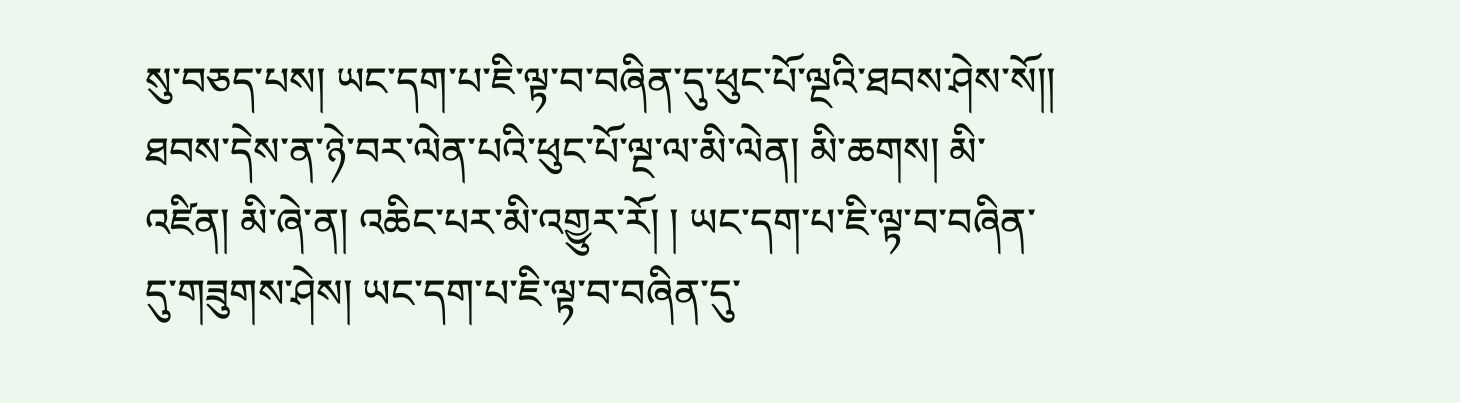སུ་བཅད་པས། ཡང་དག་པ་ཇི་ལྟ་བ་བཞིན་དུ་ཕུང་པོ་ལྔའི་ཐབས་ཤེས་སོ།། ཐབས་དེས་ན་ཉེ་བར་ལེན་པའི་ཕུང་པོ་ལྔ་ལ་མི་ལེན། མི་ཆགས། མི་འཛིན། མི་ཞེ་ན། འཆིང་པར་མི་འགྱུར་རོ། ། ཡང་དག་པ་ཇི་ལྟ་བ་བཞིན་དུ་གཟུགས་ཤེས། ཡང་དག་པ་ཇི་ལྟ་བ་བཞིན་དུ་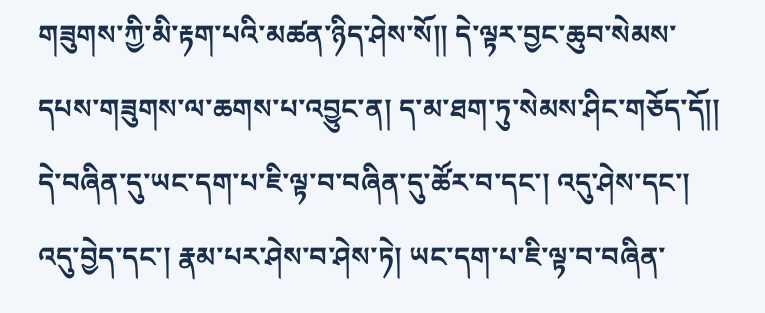གཟུགས་ཀྱི་མི་རྟག་པའི་མཚན་ཉིད་ཤེས་སོ།། དེ་ལྟར་བྱང་ཆུབ་སེམས་དཔས་གཟུགས་ལ་ཆགས་པ་འབྱུང་ན། ད་མ་ཐག་ཏུ་སེམས་ཤིང་གཅོད་དོ།། དེ་བཞིན་དུ་ཡང་དག་པ་ཇི་ལྟ་བ་བཞིན་དུ་ཚོར་བ་དང་། འདུ་ཤེས་དང་། འདུ་བྱེད་དང་། རྣམ་པར་ཤེས་བ་ཤེས་ཏེ། ཡང་དག་པ་ཇི་ལྟ་བ་བཞིན་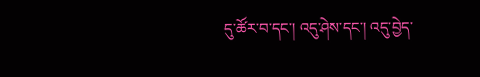དུ་ཚོར་བ་དང་། འདུ་ཤེས་དང་། འདུ་བྱེད་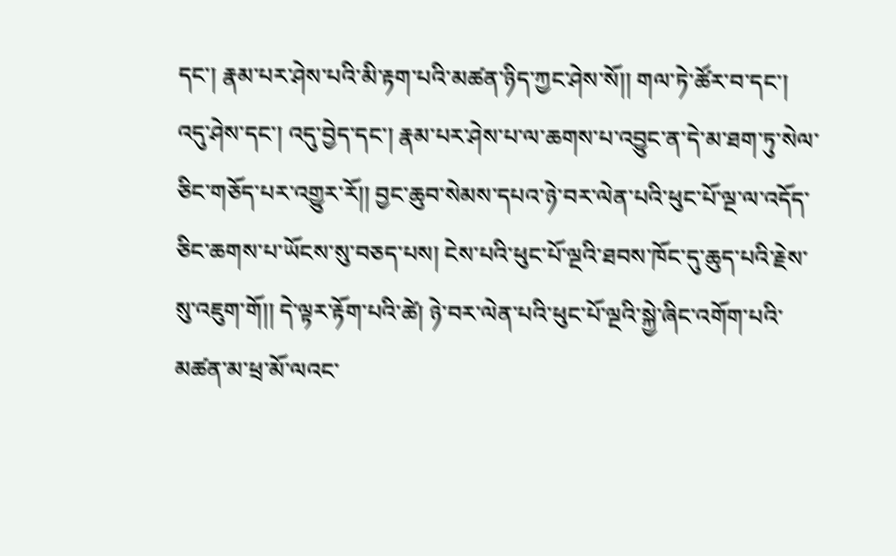དང་། རྣམ་པར་ཤེས་པའི་མི་རྟག་པའི་མཚན་ཉིད་ཀྱང་ཤེས་སོ།། གལ་ཏེ་ཚོར་བ་དང་། འདུ་ཤེས་དང་། འདུ་བྱེད་དང་། རྣམ་པར་ཤེས་པ་ལ་ཆགས་པ་འབྱུང་ན་དེ་མ་ཐག་ཏུ་སེལ་ཅིང་གཅོད་པར་འགྱུར་རོ།། བྱང་ཆུབ་སེམས་དཔའ་ཉེ་བར་ལེན་པའི་ཕུང་པོ་ལྔ་ལ་འདོད་ཅིང་ཆགས་པ་ཡོངས་སུ་བཅད་པས། ངེས་པའི་ཕུང་པོ་ལྔའི་ཐབས་ཁོང་དུ་ཆུད་པའི་རྗེས་སུ་འཇུག་གོ།། དེ་ལྟར་རྟོག་པའི་ཚེ། ཉེ་བར་ལེན་པའི་ཕུང་པོ་ལྔའི་སྐྱེ་ཞིང་འགོག་པའི་མཚན་མ་ཕྲ་མོ་ལའང་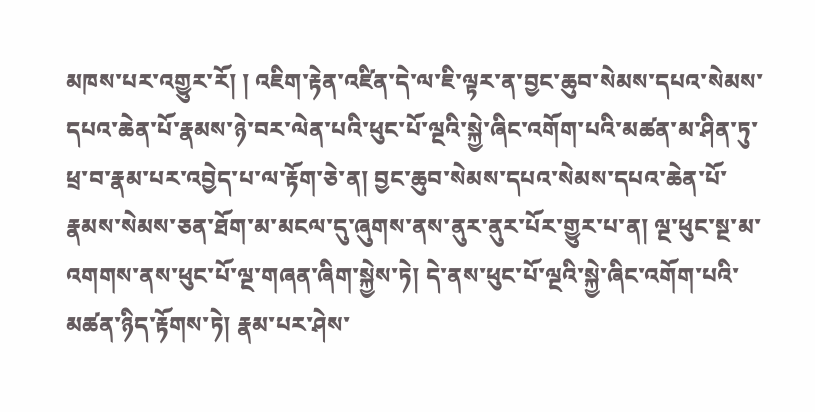མཁས་པར་འགྱུར་རོ། ། འཇིག་རྟེན་འཛིན་དེ་ལ་ཇི་ལྟར་ན་བྱང་ཆུབ་སེམས་དཔའ་སེམས་དཔའ་ཆེན་པོ་རྣམས་ཉེ་བར་ལེན་པའི་ཕུང་པོ་ལྔའི་སྐྱེ་ཞིང་འགོག་པའི་མཚན་མ་ཤིན་ཏུ་ཕྲ་བ་རྣམ་པར་འབྱེད་པ་ལ་རྟོག་ཅེ་ན། བྱང་ཆུབ་སེམས་དཔའ་སེམས་དཔའ་ཆེན་པོ་རྣམས་སེམས་ཅན་ཐོག་མ་མངལ་དུ་ཞུགས་ནས་ནུར་ནུར་པོར་གྱུར་པ་ན། ལྔ་ཕུང་སྔ་མ་འགགས་ནས་ཕུང་པོ་ལྔ་གཞན་ཞིག་སྐྱེས་ཏེ། དེ་ནས་ཕུང་པོ་ལྔའི་སྐྱེ་ཞིང་འགོག་པའི་མཚན་ཉིད་རྟོགས་ཏེ། རྣམ་པར་ཤེས་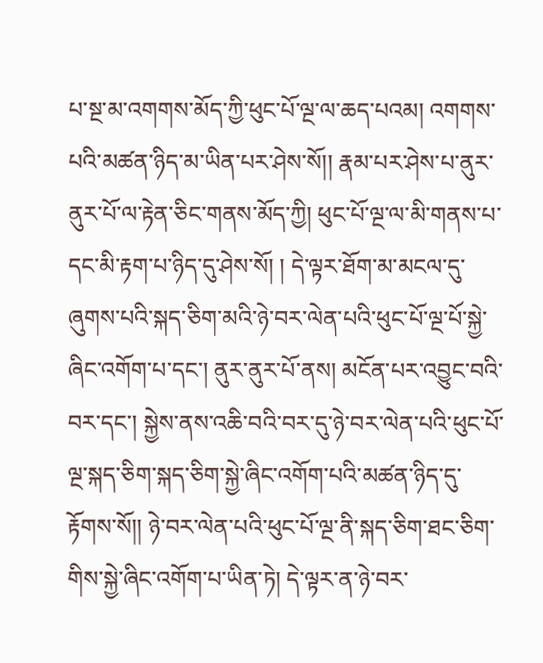པ་སྔ་མ་འགགས་མོད་ཀྱི་ཕུང་པོ་ལྔ་ལ་ཆད་པའམ། འགགས་པའི་མཚན་ཉིད་མ་ཡིན་པར་ཤེས་སོ།། རྣམ་པར་ཤེས་པ་ནུར་ནུར་པོ་ལ་རྟེན་ཅིང་གནས་མོད་ཀྱི། ཕུང་པོ་ལྔ་ལ་མི་གནས་པ་དང་མི་རྟག་པ་ཉིད་དུ་ཤེས་སོ། ། དེ་ལྟར་ཐོག་མ་མངལ་དུ་ཞུགས་པའི་སྐད་ཅིག་མའི་ཉེ་བར་ལེན་པའི་ཕུང་པོ་ལྔ་པོ་སྐྱེ་ཞིང་འགོག་པ་དང་། ནུར་ནུར་པོ་ནས། མངོན་པར་འབྱུང་བའི་བར་དང་། སྐྱེས་ནས་འཆི་བའི་བར་དུ་ཉེ་བར་ལེན་པའི་ཕུང་པོ་ལྔ་སྐད་ཅིག་སྐད་ཅིག་སྐྱེ་ཞིང་འགོག་པའི་མཚན་ཉིད་དུ་རྟོགས་སོ།། ཉེ་བར་ལེན་པའི་ཕུང་པོ་ལྔ་ནི་སྐད་ཅིག་ཐང་ཅིག་གིས་སྐྱེ་ཞིང་འགོག་པ་ཡིན་ཏེ། དེ་ལྟར་ན་ཉེ་བར་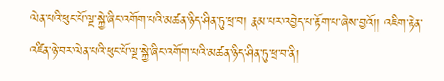ལེན་པའི་ཕུང་པོ་ལྔ་སྐྱེ་ཞིང་འགོག་པའི་མཚན་ཉིད་ཤིན་ཏུ་ཕྲ་བ། རྣམ་པར་འབྱེད་པ་རྟོག་པ་ཞེས་བྱའོ།། འཇིག་རྟེན་འཛིན་ཉེ་བར་ལེན་པའི་ཕུང་པོ་ལྔ་སྐྱེ་ཞིང་འགོག་པའི་མཚན་ཉིད་ཤིན་ཏུ་ཕྲ་བ་ནི།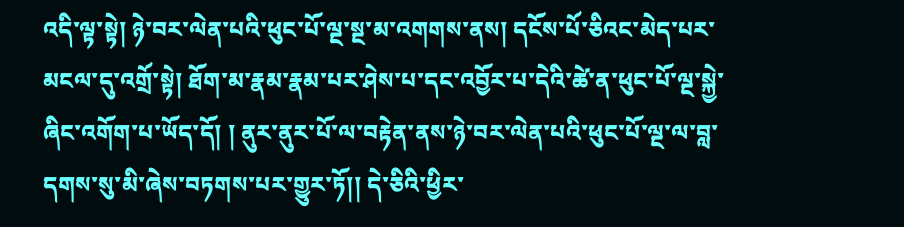འདི་ལྟ་སྟེ། ཉེ་བར་ལེན་པའི་ཕུང་པོ་ལྔ་སྔ་མ་འགགས་ནས། དངོས་པོ་ཅིའང་མེད་པར་མངལ་དུ་འགྲོ་སྟེ། ཐོག་མ་རྣམ་རྣམ་པར་ཤེས་པ་དང་འབྱོར་པ་དེའི་ཚེ་ན་ཕུང་པོ་ལྔ་སྐྱེ་ཞིང་འགོག་པ་ཡོད་དོ། ། ནུར་ནུར་པོ་ལ་བརྟེན་ནས་ཉེ་བར་ལེན་པའི་ཕུང་པོ་ལྔ་ལ་བླ་དགས་སུ་མི་ཞེས་བཏགས་པར་གྱུར་ཏོ།། དེ་ཅིའི་ཕྱིར་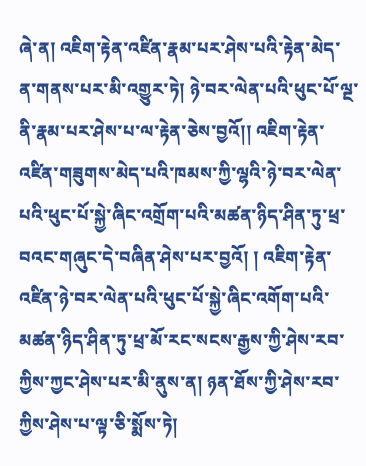ཞེ་ན། འཇིག་རྟེན་འཛིན་རྣམ་པར་ཤེས་པའི་རྟེན་མེད་ན་གནས་པར་མི་འགྱུར་ཏེ། ཉེ་བར་ལེན་པའི་ཕུང་པོ་ལྔ་ནི་རྣམ་པར་ཤེས་པ་ལ་རྟེན་ཅེས་བྱའོ།། འཇིག་རྟེན་འཛིན་གཟུགས་མེད་པའི་ཁམས་ཀྱི་ལྷའི་ཉེ་བར་ལེན་པའི་ཕུང་པོ་སྐྱེ་ཞིང་འགྲོག་པའི་མཚན་ཉིད་ཤིན་ཏུ་ཕྲ་བའང་གཞུང་དེ་བཞིན་ཤེས་པར་བྱའོ། ། འཇིག་རྟེན་འཛིན་ཉེ་བར་ལེན་པའི་ཕུང་པོ་སྐྱེ་ཞིང་འགོག་པའི་མཚན་ཉིད་ཤིན་ཏུ་ཕྲ་མོ་རང་སངས་རྒྱས་ཀྱི་ཤེས་རབ་ཀྱིས་ཀྱང་ཤེས་པར་མི་ནུས་ན། ཉན་ཐོས་ཀྱི་ཤེས་རབ་ཀྱིས་ཤེས་པ་ལྟ་ཅི་སྨོས་ཏེ།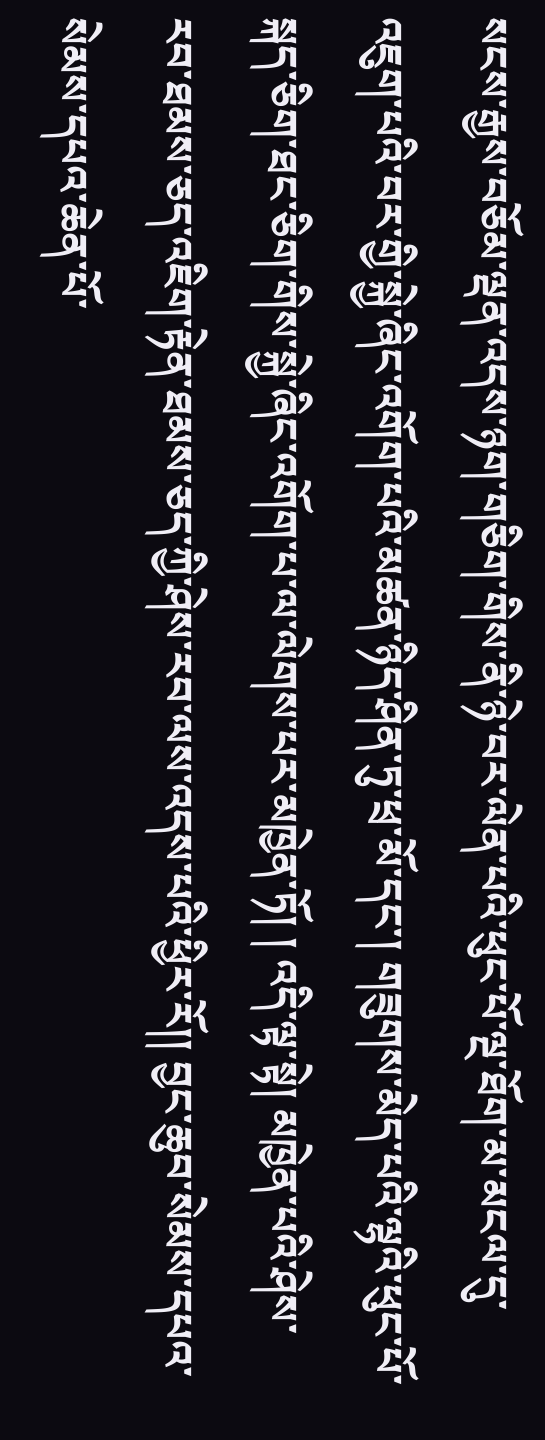སངས་རྒྱས་བཅོམ་ལྡན་འདས་ཉག་གཅིག་གིས་ནི་ཉེ་བར་ལེན་པའི་ཕུང་པོ་ལྔ་ཐོག་མ་མངལ་དུ་འཇུག་པའི་བར་གྱི་སྐྱེ་ཞིང་འགོག་པའི་མཚན་ཉིད་ཤིན་ཏུ་ཕྲ་མོ་དང་། གཟུགས་མེད་པའི་ལྷའི་ཕུང་པོ་སྐད་ཅིག་ཐང་ཅིག་གིས་སྐྱེ་ཞིང་འགོག་པ་ལ་ལེགས་པར་མཁྱེན་ཏོ། ། འདི་ལྟ་སྟེ། མཁྱེན་པའི་ཤེས་རབ་ཐམས་ཅད་འཇིག་རྟེན་ཐམས་ཅད་ཀྱི་ཤེས་རབ་ལས་འདས་པའི་ཕྱིར་རོ།། བྱང་ཆུབ་སེམས་དཔའ་སེམས་དཔའ་ཆེན་པོ་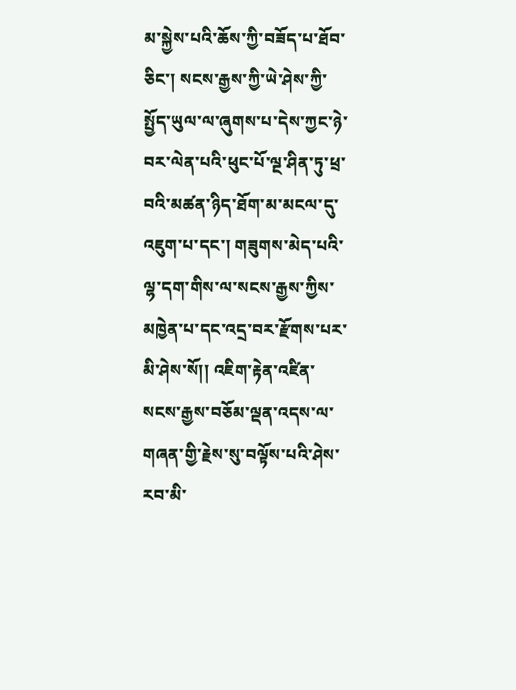མ་སྐྱེས་པའི་ཆོས་ཀྱི་བཟོད་པ་ཐོབ་ཅིང་། སངས་རྒྱས་ཀྱི་ཡེ་ཤེས་ཀྱི་སྤྱོད་ཡུལ་ལ་ཞུགས་པ་དེས་ཀྱང་ཉེ་བར་ལེན་པའི་ཕུང་པོ་ལྔ་ཤིན་ཏུ་ཕྲ་བའི་མཚན་ཉིད་ཐོག་མ་མངལ་དུ་འཇུག་པ་དང་། གཟུགས་མེད་པའི་ལྷ་དག་གིས་ལ་སངས་རྒྱས་ཀྱིས་མཁྱེན་པ་དང་འདྲ་བར་རྫོགས་པར་མི་ཤེས་སོ།། འཇིག་རྟེན་འཛིན་སངས་རྒྱས་བཅོམ་ལྡན་འདས་ལ་གཞན་གྱི་རྗེས་སུ་བལྟོས་པའི་ཤེས་རབ་མི་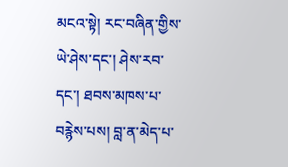མངའ་སྟེ། རང་བཞིན་གྱིས་ཡེ་ཤེས་དང་། ཤེས་རབ་དང་། ཐབས་མཁས་པ་བརྙེས་པས། བླ་ན་མེད་པ་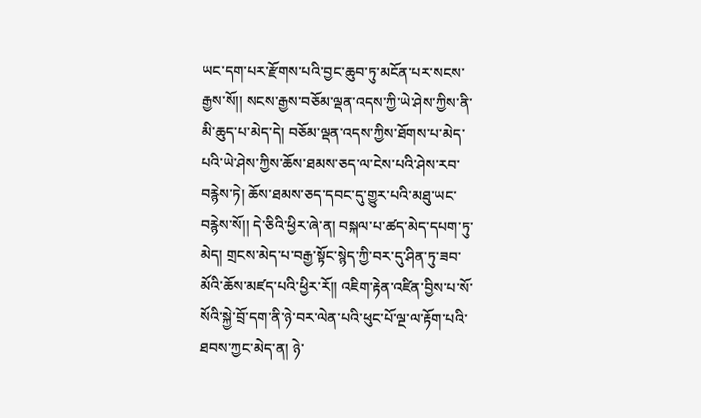ཡང་དག་པར་རྫོགས་པའི་བྱང་ཆུབ་ཏུ་མངོན་པར་སངས་རྒྱས་སོ།། སངས་རྒྱས་བཅོམ་ལྡན་འདས་ཀྱི་ཡེ་ཤེས་ཀྱིས་ནི་མི་ཆུད་པ་མེད་དེ། བཅོམ་ལྡན་འདས་ཀྱིས་ཐོགས་པ་མེད་པའི་ཡེ་ཤེས་ཀྱིས་ཆོས་ཐམས་ཅད་ལ་ངེས་པའི་ཤེས་རབ་བརྙེས་ཏེ། ཆོས་ཐམས་ཅད་དབང་དུ་གྱུར་པའི་མཐུ་ཡང་བརྙེས་སོ།། དེ་ཅིའི་ཕྱིར་ཞེ་ན། བསྐལ་པ་ཚད་མེད་དཔག་ཏུ་མེད། གྲངས་མེད་པ་བརྒྱ་སྟོང་སྙེད་ཀྱི་བར་དུ་ཤིན་ཏུ་ཟབ་མོའི་ཆོས་མཛད་པའི་ཕྱིར་རོ།། འཇིག་རྟེན་འཛིན་བྱིས་པ་སོ་སོའི་སྐྱེ་བྲོ་དག་ནི་ཉེ་བར་ལེན་པའི་ཕུང་པོ་ལྔ་ལ་རྟོག་པའི་ཐབས་ཀྱང་མེད་ན། ཉེ་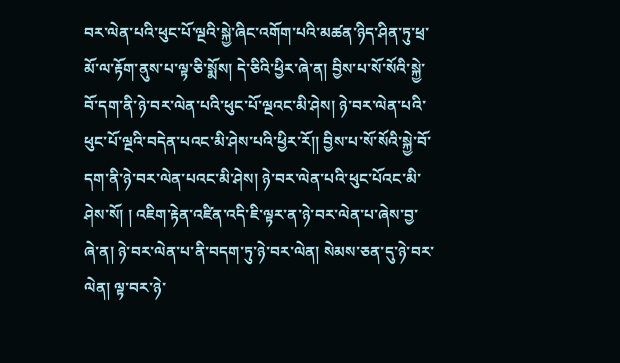བར་ལེན་པའི་ཕུང་པོ་ལྔའི་སྐྱེ་ཞིང་འགོག་པའི་མཚན་ཉིད་ཤིན་ཏུ་ཕྲ་མོ་ལ་རྟོག་ནུས་པ་ལྟ་ཅི་སྨོས། དེ་ཅིའི་ཕྱིར་ཞེ་ན། བྱིས་པ་སོ་སོའི་སྐྱེ་བོ་དག་ནི་ཉེ་བར་ལེན་པའི་ཕུང་པོ་ལྔའང་མི་ཤེས། ཉེ་བར་ལེན་པའི་ཕུང་པོ་ལྔའི་བདེན་པའང་མི་ཤེས་པའི་ཕྱིར་རོ།། བྱིས་པ་སོ་སོའི་སྐྱེ་བོ་དག་ནི་ཉེ་བར་ལེན་པའང་མི་ཤེས། ཉེ་བར་ལེན་པའི་ཕུང་པོའང་མི་ཤེས་སོ། ། འཇིག་རྟེན་འཛིན་འདི་ཇི་ལྟར་ན་ཉེ་བར་ལེན་པ་ཞེས་བྱ་ཞེ་ན། ཉེ་བར་ལེན་པ་ནི་བདག་ཏུ་ཉེ་བར་ལེན། སེམས་ཅན་དུ་ཉེ་བར་ལེན། ལྟ་བར་ཉེ་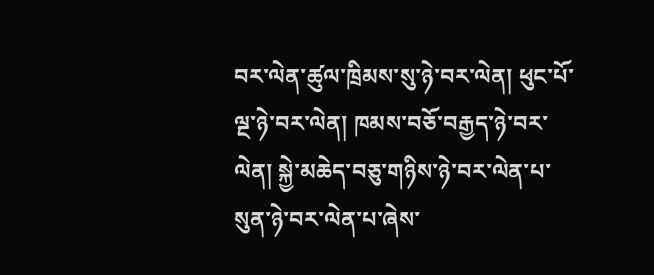བར་ལེན་ཚུལ་ཁྲིམས་སུ་ཉེ་བར་ལེན། ཕུང་པོ་ལྔ་ཉེ་བར་ལེན། ཁམས་བཅོ་བརྒྱད་ཉེ་བར་ལེན། སྐྱེ་མཆེད་བཅུ་གཉིས་ཉེ་བར་ལེན་པ་སུན་ཉེ་བར་ལེན་པ་ཞེས་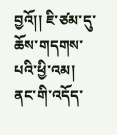བྱའོ།། ཇི་ཙམ་དུ་ཆོས་གདགས་པའི་ཕྱི་འམ། ནང་གི་འདོད་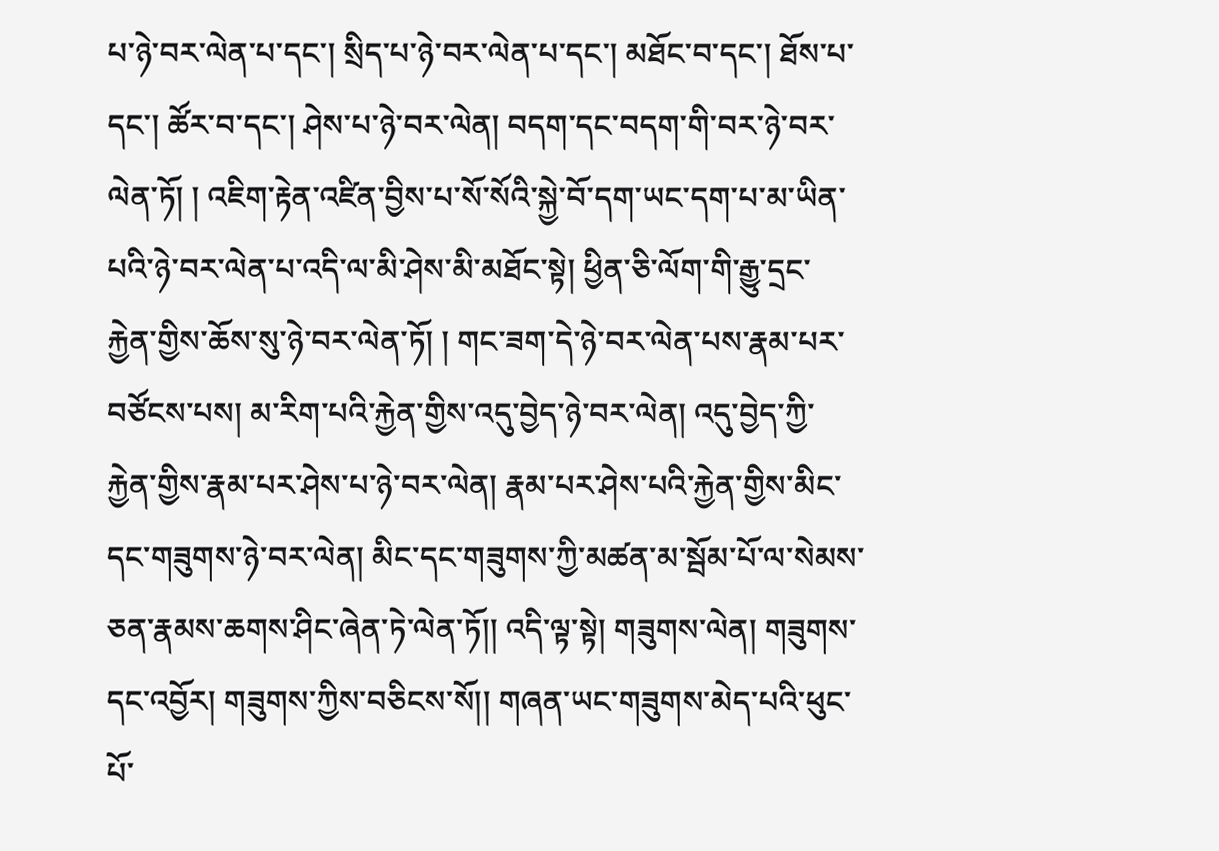པ་ཉེ་བར་ལེན་པ་དང་། སྲིད་པ་ཉེ་བར་ལེན་པ་དང་། མཐོང་བ་དང་། ཐོས་པ་དང་། ཚོར་བ་དང་། ཤེས་པ་ཉེ་བར་ལེན། བདག་དང་བདག་གི་བར་ཉེ་བར་ལེན་ཏོ། ། འཇིག་རྟེན་འཛིན་བྱིས་པ་སོ་སོའི་སྐྱེ་བོ་དག་ཡང་དག་པ་མ་ཡིན་པའི་ཉེ་བར་ལེན་པ་འདི་ལ་མི་ཤེས་མི་མཐོང་སྟེ། ཕྱིན་ཅི་ལོག་གི་རྒྱུ་དྲང་རྐྱེན་གྱིས་ཆོས་སུ་ཉེ་བར་ལེན་ཏོ། ། གང་ཟག་དེ་ཉེ་བར་ལེན་པས་རྣམ་པར་བཙོངས་པས། མ་རིག་པའི་རྐྱེན་གྱིས་འདུ་བྱེད་ཉེ་བར་ལེན། འདུ་བྱེད་ཀྱི་རྐྱེན་གྱིས་རྣམ་པར་ཤེས་པ་ཉེ་བར་ལེན། རྣམ་པར་ཤེས་པའི་རྐྱེན་གྱིས་མིང་དང་གཟུགས་ཉེ་བར་ལེན། མིང་དང་གཟུགས་ཀྱི་མཚན་མ་སྦོམ་པོ་ལ་སེམས་ཅན་རྣམས་ཆགས་ཤིང་ཞེན་ཏེ་ལེན་ཏོ།། འདི་ལྟ་སྟེ། གཟུགས་ལེན། གཟུགས་དང་འབྱོར། གཟུགས་ཀྱིས་བཅིངས་སོ།། གཞན་ཡང་གཟུགས་མེད་པའི་ཕུང་པོ་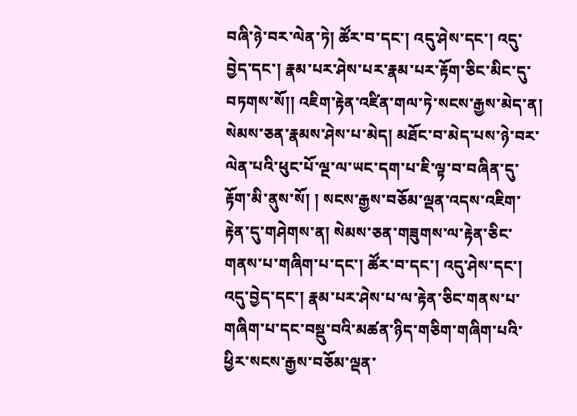བཞི་ཉེ་བར་ལེན་ཏེ། ཚོར་བ་དང་། འདུ་ཤེས་དང་། འདུ་བྱེད་དང་། རྣམ་པར་ཤེས་པར་རྣམ་པར་རྟོག་ཅིང་མིང་དུ་བཏགས་སོ།། འཇིག་རྟེན་འཛིན་གལ་ཏེ་སངས་རྒྱས་མེད་ན། སེམས་ཅན་རྣམས་ཤེས་པ་མེད། མཐོང་བ་མེད་པས་ཉེ་བར་ལེན་པའི་ཕུང་པོ་ལྔ་ལ་ཡང་དག་པ་ཇི་ལྟ་བ་བཞིན་དུ་རྟོག་མི་ནུས་སོ། ། སངས་རྒྱས་བཅོམ་ལྡན་འདས་འཇིག་རྟེན་དུ་གཤེགས་ན། སེམས་ཅན་གཟུགས་ལ་རྟེན་ཅིང་གནས་པ་གཞིག་པ་དང་། ཚོར་བ་དང་། འདུ་ཤེས་དང་། འདུ་བྱེད་དང་། རྣམ་པར་ཤེས་པ་ལ་རྟེན་ཅིང་གནས་པ་གཞིག་པ་དང་བསྡུ་བའི་མཚན་ཉིད་གཅིག་གཞིག་པའི་ཕྱིར་སངས་རྒྱས་བཅོམ་ལྡན་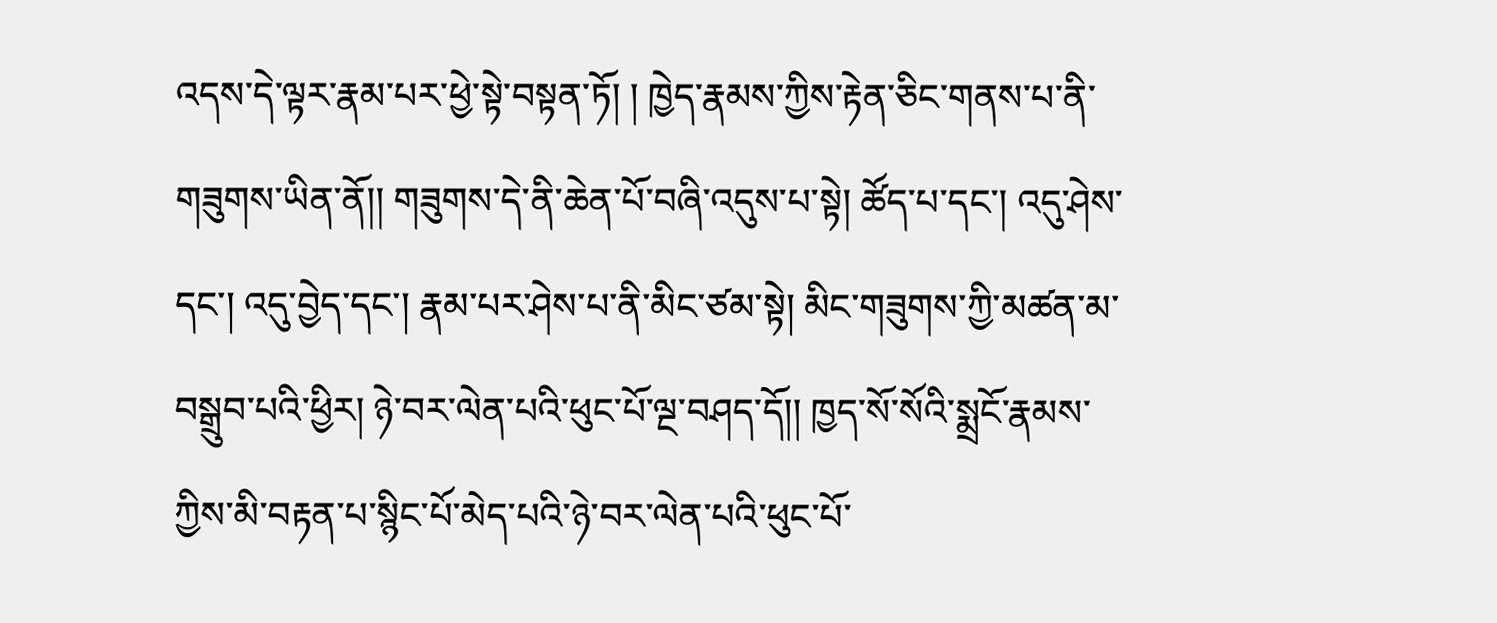འདས་དེ་ལྟར་རྣམ་པར་ཕྱེ་སྟེ་བསྟན་ཏོ། ། ཁྱེད་རྣམས་ཀྱིས་རྟེན་ཅིང་གནས་པ་ནི་གཟུགས་ཡིན་ནོ།། གཟུགས་དེ་ནི་ཆེན་པོ་བཞི་འདུས་པ་སྟེ། ཚོད་པ་དང་། འདུ་ཤེས་དང་། འདུ་བྱེད་དང་། རྣམ་པར་ཤེས་པ་ནི་མིང་ཙམ་སྟེ། མིང་གཟུགས་ཀྱི་མཚན་མ་བསྒྲུབ་པའི་ཕྱིར། ཉེ་བར་ལེན་པའི་ཕུང་པོ་ལྔ་བཤད་དོ།། ཁྱད་སོ་སོའི་སྨྲངོ་རྣམས་ཀྱིས་མི་བརྟན་པ་སྙིང་པོ་མེད་པའི་ཉེ་བར་ལེན་པའི་ཕུང་པོ་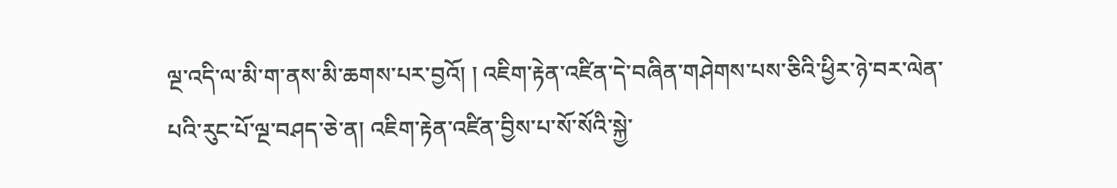ལྔ་འདི་ལ་མི་ག་ནས་མི་ཆགས་པར་བྱའོ། ། འཇིག་རྟེན་འཛིན་དེ་བཞིན་གཤེགས་པས་ཅིའི་ཕྱིར་ཉེ་བར་ལེན་པའི་རུང་པོ་ལྔ་བཤད་ཅེ་ན། འཇིག་རྟེན་འཛིན་བྱིས་པ་སོ་སོའི་སྐྱེ་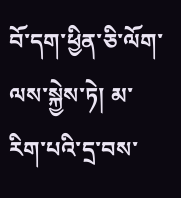བོ་དག་ཕྱིན་ཅི་ལོག་ལས་སྐྱེས་ཏེ། མ་རིག་པའི་དྲ་བས་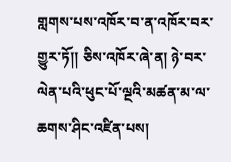གླགས་པས་འཁོར་བ་ན་འཁོར་བར་གྱུར་ཏོ།། ཅིས་འཁོར་ཞེ་ན། ཉེ་བར་ལེན་པའི་ཕུང་པོ་ལྔའི་མཚན་མ་ལ་ཆགས་ཤིང་འཛིན་པས།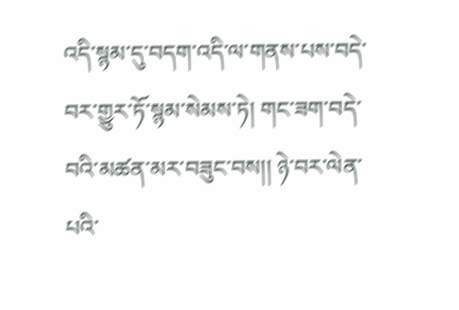འདི་སྙམ་དུ་བདག་འདི་ལ་གནས་པས་བདེ་བར་གྱུར་ཏོ་སྙམ་སེམས་ཏེ། གང་ཟག་བདེ་བའི་མཚན་མར་བཟུང་བས།། ཉེ་བར་ལེན་པའི་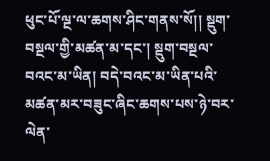ཕུང་པོ་ལྔ་ལ་ཆགས་ཤིང་གནས་སོ།། སྡུག་བསྔལ་གྱི་མཚན་མ་དང་། སྡུག་བསྔལ་བའང་མ་ཡིན། བདེ་བའང་མ་ཡིན་པའི་མཚན་མར་བཟུང་ཞིང་ཆགས་པས་ཉེ་བར་ལེན་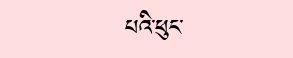པའི་ཕུང་